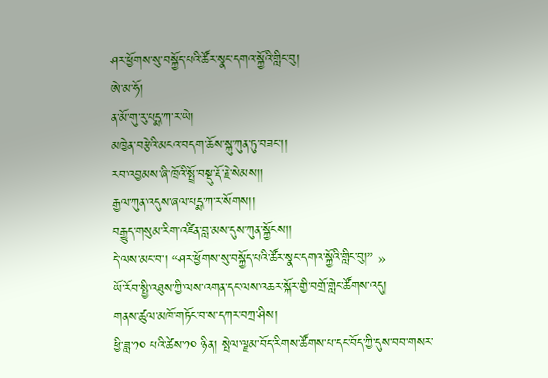ཤར་ཕྱོགས་སུ་བསྐྱོད་པའི་ཚོར་སྣང་དགའ་སྐྱོའི་གླིང་བུ།
ཨེ་མ་ཧོ།
ན་མོ་གུ་རུ་པདྨ་ཀ་ར་ཡེ།
མཁྱེན་བརྩེའི་མངའ་བདག་ཆོས་སྐུ་ཀུན་ཏུ་བཟང་།།
རབ་འབྱམས་ཞི་ཁྲོའི་སྤྲོ་བསྡུ་རྡོ་རྗེ་སེམས།།
རྒྱལ་ཀུན་འདུས་ཞལ་པདྨ་ཀ་ར་སོགས།།
བརྒྱུད་གསུམ་རིག་འཛིན་བླ་མས་དུས་ཀུན་སྐྱོངས།།
དེ་ལས་མང་བ་། “ཤར་ཕྱོགས་སུ་བསྐྱོད་པའི་ཚོར་སྣང་དགའ་སྐྱོའི་གླིང་བུ།” »
ཡོ་རོབ་སྤྱི་འཐུས་ཀྱི་ལས་འགན་དང་ལས་འཆར་སྐོར་གྱི་བགྲོ་གླེང་ཚོགས་འདུ།
གནས་ཚུལ་མཁོ་གཏོང་བ་ས་དཀར་བཀྲ་ཤིས།
ཕྱི་ཟླ་༡༠ པའི་ཚེས་༡༠ ཉིན། སྤེལ་ལྗམ་བོད་རིགས་ཚོགས་པ་དང་བོད་ཀྱི་དུས་བབ་གསར་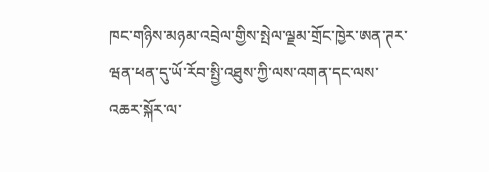ཁང་གཉིས་མཉམ་འབྲེལ་གྱིས་སྤེལ་ལྗམ་གྲོང་ཁྱེར་ཨན་ཊར་ཝན་ཕན་དུ་ཡོ་རོབ་སྤྱི་འཐུས་ཀྱི་ལས་འགན་དང་ལས་འཆར་སྐོར་ལ་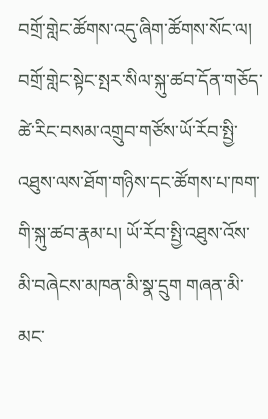བགྲོ་གླེང་ཚོགས་འདུ་ཞིག་ཚོགས་སོང་ལ། བགྲོ་གླེང་སྟེང་སྤར་སིལ་སྐུ་ཚབ་དོན་གཅོད་ཚེ་རིང་བསམ་འགྲུབ་གཙོས་ཡོ་རོབ་སྤྱི་འཐུས་ལས་ཐོག་གཉིས་དང་ཚོགས་པ་ཁག་གི་སྐུ་ཚབ་རྣམ་པ། ཡོ་རོབ་སྤྱི་འཐུས་འོས་མི་བཞེངས་མཁན་མི་སྣ་དྲུག གཞན་མི་མང་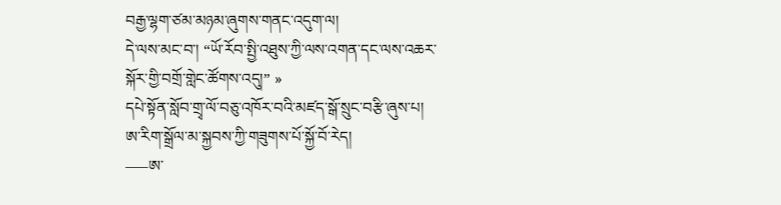བརྒྱ་ལྷག་ཙམ་མཉམ་ཞུགས་གནང་འདུག་ལ།
དེ་ལས་མང་བ་། “ཡོ་རོབ་སྤྱི་འཐུས་ཀྱི་ལས་འགན་དང་ལས་འཆར་སྐོར་གྱི་བགྲོ་གླེང་ཚོགས་འདུ།” »
དཔེ་སྟོན་སློབ་གྲྭ་ལོ་བཅུ་འཁོར་བའི་མཛད་སྒོ་སྲུང་བརྩི་ཞུས་པ།
ཨ་རིག་སྒྲོལ་མ་སྐྱབས་ཀྱི་གཟུགས་པོ་སྐྱོ་བོ་རེད།
—–ཨ་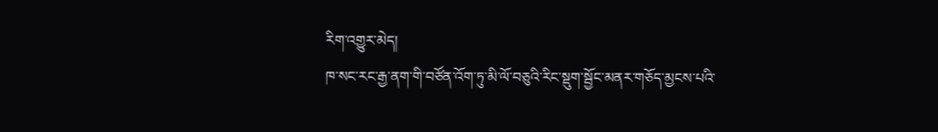རིག་འགྱུར་མེད།
ཁ་སང་རང་རྒྱ་ནག་གི་བཙོན་འོག་ཏུ་མི་ལོ་བཅུའི་རིང་སྡུག་སྦྱོང་མནར་གཅོད་མྱངས་པའི་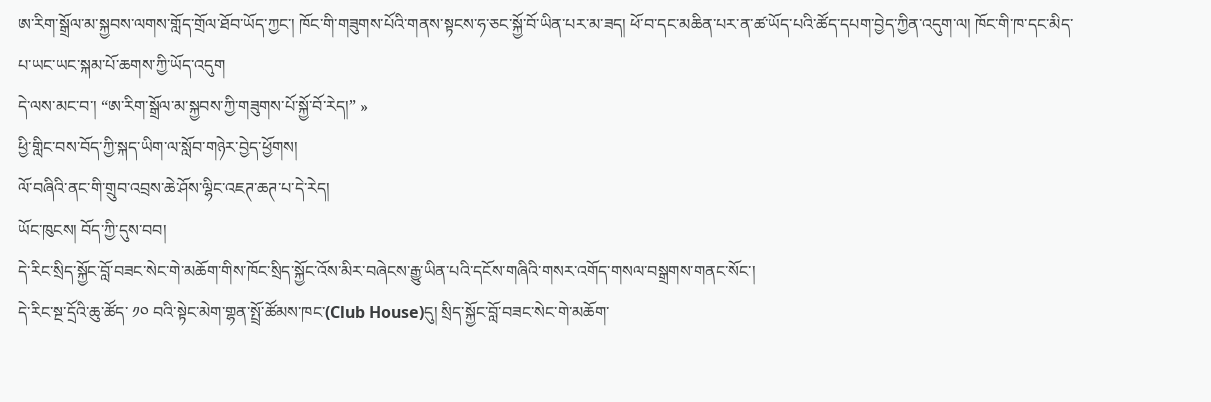ཨ་རིག་སྒྲོལ་མ་སྐྱབས་ལགས་གློད་གྲོལ་ཐོབ་ཡོད་ཀྱང་། ཁོང་གི་གཟུགས་པོའི་གནས་སྟངས་ཧ་ཅང་སྐྱོ་བོ་ཡིན་པར་མ་ཟད། ཕོ་བ་དང་མཆིན་པར་ན་ཚ་ཡོད་པའི་ཚོད་དཔག་བྱེད་ཀྱིན་འདུག་ལ། ཁོང་གི་ཁ་དང་མིད་པ་ཡང་ཡང་སྐམ་པོ་ཆགས་ཀྱི་ཡོད་འདུག
དེ་ལས་མང་བ་། “ཨ་རིག་སྒྲོལ་མ་སྐྱབས་ཀྱི་གཟུགས་པོ་སྐྱོ་བོ་རེད།” »
ཕྱི་གླིང་བས་བོད་ཀྱི་སྐད་ཡིག་ལ་སློབ་གཉེར་བྱེད་ཕྱོགས།
ལོ་བཞིའི་ནང་གི་གྲུབ་འབྲས་ཆེ་ཤོས་ལྷིང་འཇཊ་ཆཊ་པ་དེ་རེད།
ཡོང་ཁུངས། བོད་ཀྱི་དུས་བབ།
དེ་རིང་སྲིད་སྐྱོང་བློ་བཟང་སེང་གེ་མཆོག་གིས་ཁོང་སྲིད་སྐྱོང་འོས་མིར་བཞེངས་རྒྱུ་ཡིན་པའི་དངོས་གཞིའི་གསར་འགོད་གསལ་བསྒྲགས་གནང་སོང་།
དེ་རིང་སྔ་དྲོའི་ཆུ་ཚོད་ ༡༠ བའི་སྟེང་མེག་གྷན་སྤྲོ་ཚོམས་ཁང་(Club House)དུ། སྲིད་སྐྱོང་བློ་བཟང་སེང་གེ་མཆོག་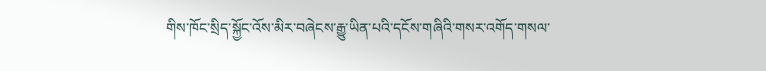གིས་ཁོང་སྲིད་སྐྱོང་འོས་མིར་བཞེངས་རྒྱུ་ཡིན་པའི་དངོས་གཞིའི་གསར་འགོད་གསལ་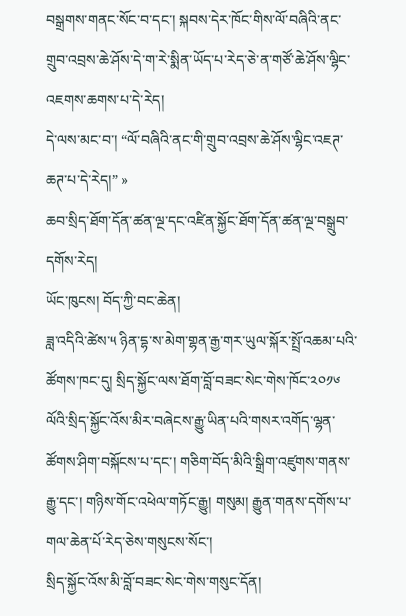བསྒྲགས་གནང་སོང་བ་དང་། སྐབས་དེར་ཁོང་གིས་ལོ་བཞིའི་ནང་གྲུབ་འབྲས་ཆེ་ཤོས་དེ་ག་རེ་སྨིན་ཡོད་པ་རེད་ཅེ་ན་གཙོ་ཆེ་ཤོས་ལྷིང་འཇགས་ཆགས་པ་དེ་རེད།
དེ་ལས་མང་བ་། “ལོ་བཞིའི་ནང་གི་གྲུབ་འབྲས་ཆེ་ཤོས་ལྷིང་འཇཊ་ཆཊ་པ་དེ་རེད།” »
ཆབ་སྲིད་ཐོག་དོན་ཚན་ལྔ་དང་འཛིན་སྐྱོང་ཐོག་དོན་ཚན་ལྔ་བསྒྲུབ་དགོས་རེད།
ཡོང་ཁུངས། བོད་ཀྱི་བང་ཆེན།
ཟླ་འདིའི་ཚེས་༥ ཉིན་དྷ་ས་མེག་གྷན་རྒྱ་གར་ཡུལ་སྐོར་སྤྲོ་འཆམ་པའི་ཚོགས་ཁང་དུ། སྲིད་སྐྱོང་ལས་ཐོག་བློ་བཟང་སེང་གེས་ཁོང་༢༠༡༦ ལོའི་སྲིད་སྐྱོང་འོས་མིར་བཞེངས་རྒྱུ་ཡིན་པའི་གསར་འགོད་ལྷན་ཚོགས་ཤིག་བསྐོངས་པ་དང་། གཅིག་བོད་མིའི་སྒྲིག་འཛུགས་གནས་རྒྱུ་དང་། གཉིས་གོང་འཕེལ་གཏོང་རྒྱུ། གསུམ། རྒྱུན་གནས་དགོས་པ་གལ་ཆེན་པོ་རེད་ཅེས་གསུངས་སོང་།
སྲིད་སྐྱོང་འོས་མི་བློ་བཟང་སེང་གེས་གསུང་དོན།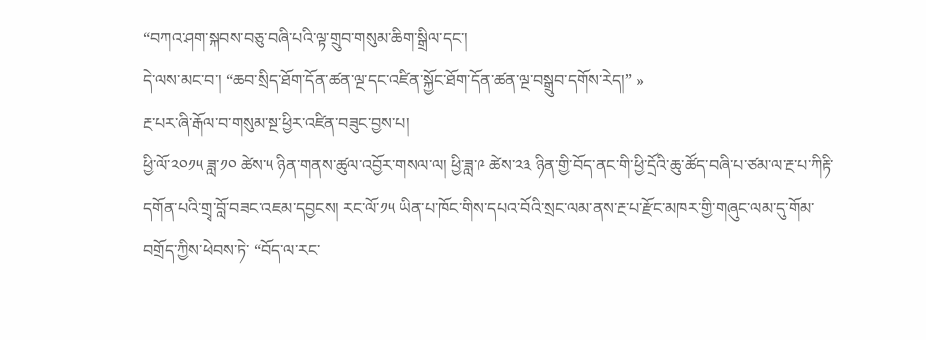“བཀའ་ཤག་སྐབས་བཅུ་བཞི་པའི་ལྟ་གྲུབ་གསུམ་ཆིག་སྒྲིལ་དང་།
དེ་ལས་མང་བ་། “ཆབ་སྲིད་ཐོག་དོན་ཚན་ལྔ་དང་འཛིན་སྐྱོང་ཐོག་དོན་ཚན་ལྔ་བསྒྲུབ་དགོས་རེད།” »
རྔ་པར་ཞི་རྒོལ་བ་གསུམ་སྔ་ཕྱིར་འཛིན་བཟུང་བྱས་པ།
ཕྱི་ལོ་༢༠༡༥ ཟླ་༡༠ ཚེས་༥ ཉིན་གནས་ཚུལ་འབྱོར་གསལ་ལ། ཕྱི་ཟླ་༩ ཚེས་༢༣ ཉིན་གྱི་བོད་ནང་གི་ཕྱི་དྲོའི་ཆུ་ཚོད་བཞི་པ་ཙམ་ལ་རྔ་པ་ཀིརྟི་དགོན་པའི་གྲྭ་བློ་བཟང་འཇམ་དབྱངས། རང་ལོ་༡༥ ཡིན་པ་ཁོང་གིས་དཔའ་བོའི་སྲང་ལམ་ནས་རྔ་པ་རྫོང་མཁར་གྱི་གཞུང་ལམ་དུ་གོམ་བགྲོད་ཀྱིས་ཕེབས་ཏེ་ “བོད་ལ་རང་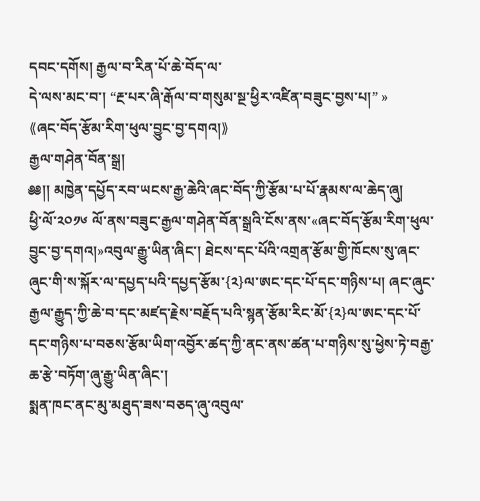དབང་དགོས། རྒྱལ་བ་རིན་པོ་ཆེ་བོད་ལ་
དེ་ལས་མང་བ་། “རྔ་པར་ཞི་རྒོལ་བ་གསུམ་སྔ་ཕྱིར་འཛིན་བཟུང་བྱས་པ།” »
⟪ཞང་བོད་རྩོམ་རིག་ཕུལ་བྱུང་བྱ་དགའ།⟫
རྒྱལ་གཤེན་བོན་སྒྲ།
༅༅།། མཁྱེན་དཔྱོད་རབ་ཡངས་རྒྱ་ཆེའི་ཞང་བོད་ཀྱི་རྩོམ་པ་པོ་རྣམས་ལ་ཆེད་ཞུ།
ཕྱི་ལོ་༢༠༡༦ ལོ་ནས་བཟུང་རྒྱལ་གཤེན་བོན་སྒྲའི་ངོས་ནས་«ཞང་བོད་རྩོམ་རིག་ཕུལ་བྱུང་བྱ་དགའ།»འབུལ་རྒྱུ་ཡིན་ཞིང་། ཐེངས་དང་པོའི་འགྲན་རྩོམ་གྱི་ཁོངས་སུ་ཞང་ཞུང་གི་ས་སྐོར་ལ་དཔྱད་པའི་དཔྱད་རྩོམ་{༢}ལ་ཨང་དང་པོ་དང་གཉིས་པ། ཞང་ཞུང་རྒྱལ་རྒྱུད་ཀྱི་ཆེ་བ་དང་མཛད་རྗེས་བརྗོད་པའི་སྙན་རྩོམ་རིང་མོ་{༢}ལ་ཨང་དང་པོ་དང་གཉིས་པ་བཅས་རྩོམ་ཡིག་འབྱོར་ཚད་ཀྱི་ནང་ནས་ཚན་པ་གཉིས་སུ་ཕྱེས་ཏེ་བརྒྱ་ཆ་རྩེ་བཏོག་ཞུ་རྒྱུ་ཡིན་ཞིང་།
སྨན་ཁང་ནང་མུ་མཐུད་ཟས་བཅད་ཞུ་འབུལ་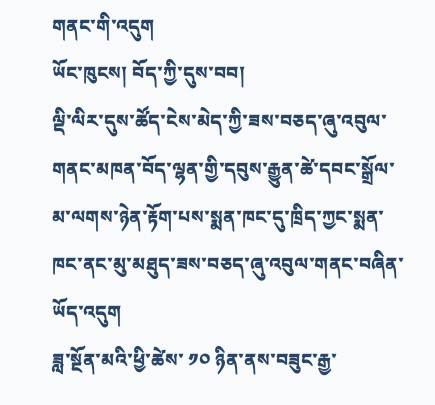གནང་གི་འདུག
ཡོང་ཁུངས། བོད་ཀྱི་དུས་བབ།
ལྡི་ལིར་དུས་ཚོད་ངེས་མེད་ཀྱི་ཟས་བཅད་ཞུ་འབུལ་གནང་མཁན་བོད་ལྷན་གྱི་དབུས་རྒྱུན་ཚེ་དབང་སྒྲོལ་མ་ལགས་ཉེན་རྟོག་པས་སྨན་ཁང་དུ་ཁྲིད་ཀྱང་སྨན་ཁང་ནང་མུ་མཐུད་ཟས་བཅད་ཞུ་འབུལ་གནང་བཞིན་ཡོད་འདུག
ཟླ་སྔོན་མའི་ཕྱི་ཚེས་ ༡༠ ཉིན་ནས་བཟུང་རྒྱ་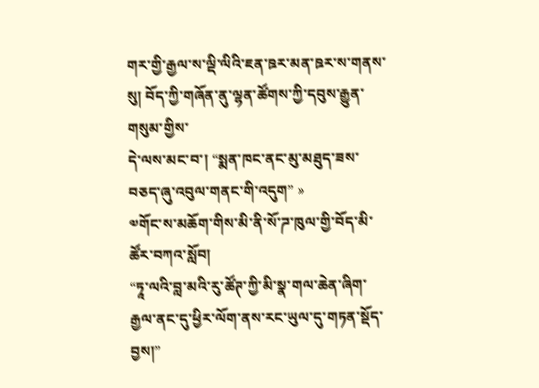གར་གྱི་རྒྱལ་ས་ལྡི་ལིའི་ཇན་ཋར་མན་ཋར་ས་གནས་སུ། བོད་ཀྱི་གཞོན་ནུ་ལྷན་ཚོགས་ཀྱི་དབུས་རྒྱུན་གསུམ་གྱིས་
དེ་ལས་མང་བ་། “སྨན་ཁང་ནང་མུ་མཐུད་ཟས་བཅད་ཞུ་འབུལ་གནང་གི་འདུག” »
༧གོང་ས་མཆོག་གིས་མི་ནི་སོ་ཌ་ཁུལ་གྱི་བོད་མི་ཚོར་བཀའ་སློབ།
“ཏཱ་ལའི་བླ་མའི་རུ་ཚོཊ་ཀྱི་མི་སྣ་གལ་ཆེན་ཞིག་རྒྱལ་ནང་དུ་ཕྱིར་ལོག་ནས་རང་ཡུལ་དུ་གཏན་སྡོད་བྱས།”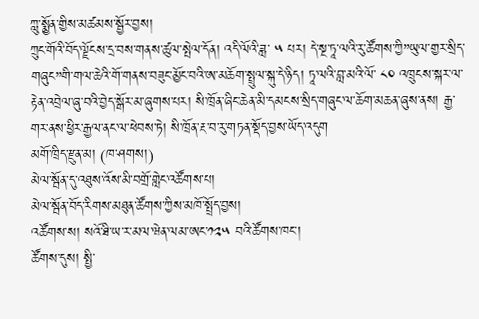ཀླུ་སྨྱོན་གྱིས་མཚམས་སྦྱོར་བྱས།
ཀྲུང་གོའི་བོད་ལྗོངས་དྲ་བས་གནས་ཚུལ་སྤེལ་དོན། འདི་ལོའི་ཟླ་ ༥ པར། དེ་སྔ་ཏཱ་ལའི་རུ་ཚོགས་ཀྱི”ཡུལ་གྱར་སྲིད་གཞུང”གི་གལ་ཆེའི་གོ་གནས་བཟུང་མྱོང་བའི་ཨ་མཆོག་སྤྲུལ་སྐུ་དེ་ཉིད། ཏཱ་ལའི་བླ་མའི་ལོ་ ༨༠ འཁྲུངས་སྐར་ལ་རྟེན་འབྲེལ་ཞུ་བའི་བྱེད་སྒོར་མ་ཞུགས་པར། སི་ཁྲོན་ཞིང་ཆེན་མི་དམངས་སྲིད་གཞུང་ལ་ཆོག་མཆན་ཞུས་ནས། རྒྱ་གར་ནས་ཕྱིར་རྒྱལ་ནང་ལ་ཕེབས་ཏེ། སི་ཁྲོན་རྔ་བ་རུ་གཏན་སྡོད་བྱས་ཡོད་འདུག
མགོ་ཁྲིད་རྫུན་མ། (ཁ་ཤགས།)
མེལ་སྦོན་དུ་འཐུས་འོས་མི་བགྲོ་གླེང་འཚོགས་པ།
མེལ་སྦོན་བོད་རིགས་མཐུན་ཚོགས་ཀྱིས་མཁོ་སྤྲོད་བྱས།
འཚོགས་ས། སའོ་ཐི་ཡ་ར་མལ་ཝེན་ལམ་ཨང་༡༢༥ བའི་ཚོགས་ཁང་།
ཚོགས་དུས། སྤྱི་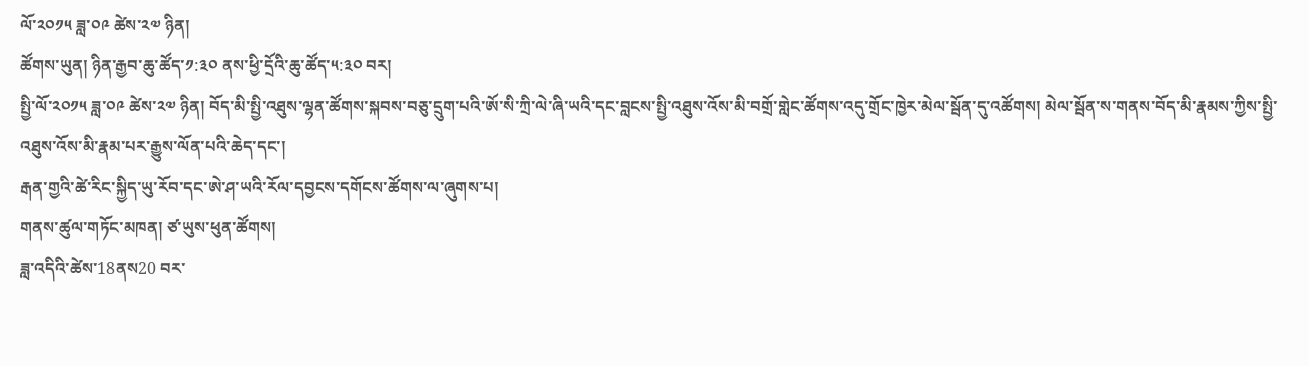ལོ་༢༠༡༥ ཟླ་༠༩ ཚེས་༢༧ ཉིན།
ཚོགས་ཡུན། ཉིན་རྒྱབ་ཆུ་ཚོད་༡:༣༠ ནས་ཕྱི་དྲོའི་ཆུ་ཚོད་༥:༣༠ བར།
སྤྱི་ལོ་༢༠༡༥ ཟླ་༠༩ ཚེས་༢༧ ཉིན། བོད་མི་སྤྱི་འཐུས་ལྷན་ཚོགས་སྐབས་བཅུ་དྲུག་པའི་ཨོ་སི་ཀྲི་ལེ་ཞི་ཡའི་དང་བླངས་སྤྱི་འཐུས་འོས་མི་བགྲོ་གླེང་ཚོགས་འདུ་གྲོང་ཁྱེར་མེལ་སྦོན་དུ་འཚོགས། མེལ་སྦོན་ས་གནས་བོད་མི་རྣམས་ཀྱིས་སྤྱི་འཐུས་འོས་མི་རྣམ་པར་རྒྱུས་ལོན་པའི་ཆེད་དང་།
རྒན་གྱའི་ཚེ་རིང་སྐྱིད་ཡུ་རོབ་དང་ཨེ་ཤ་ཡའི་རོལ་དབྱངས་དགོངས་ཚོགས་ལ་ཞུགས་པ།
གནས་ཚུལ་གཏོང་མཁན། ཙ་ཡུས་ཕུན་ཚོགས།
ཟླ་འདིའི་ཚེས་18ནས20 བར་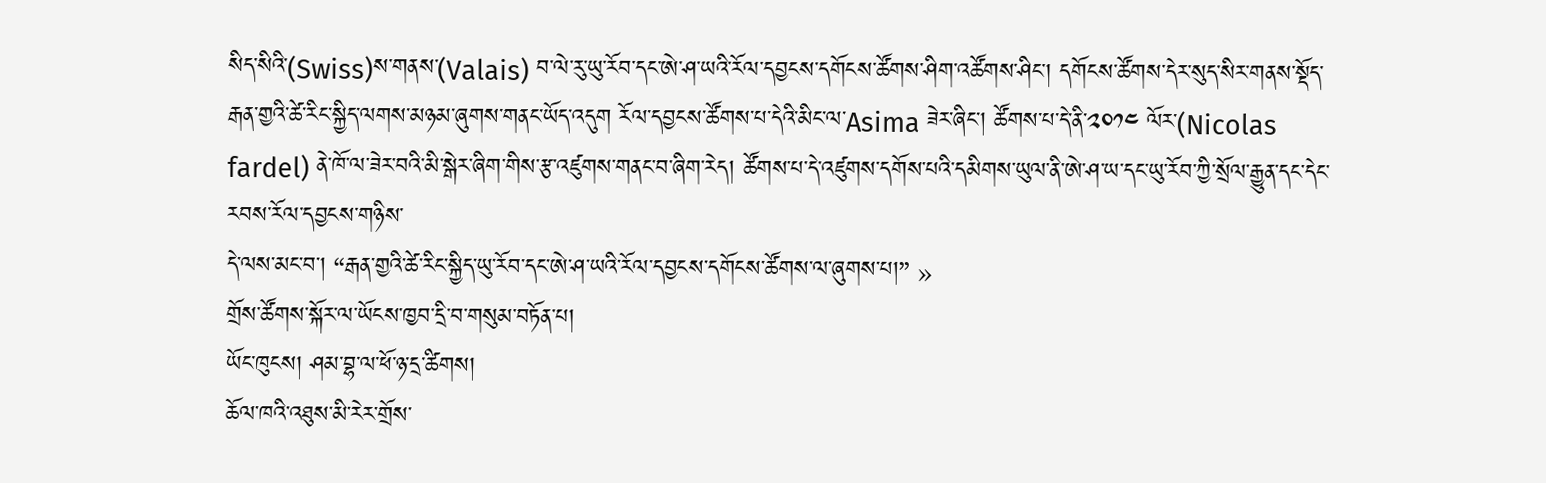སིད་སིའི་(Swiss)ས་གནས་(Valais) བ་ལེ་རུ་ཡུ་རོབ་དང་ཨེ་ཤ་ཡའི་རོལ་དབྱངས་དགོངས་ཚོགས་ཤིག་འཚོགས་ཤིང་། དགོངས་ཚོགས་དེར་སུད་སིར་གནས་སྡོད་རྒན་གྱའི་ཚེ་རིང་སྐྱིད་ལགས་མཉམ་ཞུགས་གནང་ཡོད་འདུག རོལ་དབྱངས་ཚོགས་པ་དེའི་མིང་ལ་Asima ཟེར་ཞིང་། ཚོགས་པ་དེ་ནི་༢༠༡༤ ལོར་(Nicolas fardel) ནེ་ཁོ་ལ་ཟེར་བའི་མི་སྒེར་ཞིག་གིས་རྩ་འཛུགས་གནང་བ་ཞིག་རེད། ཚོགས་པ་དེ་འཛུགས་དགོས་པའི་དམིགས་ཡུལ་ནི་ཨེ་ཤ་ཡ་དང་ཡུ་རོབ་ཀྱི་སྲོལ་རྒྱུན་དང་དེང་རབས་རོལ་དབྱངས་གཉིས་
དེ་ལས་མང་བ་། “རྒན་གྱའི་ཚེ་རིང་སྐྱིད་ཡུ་རོབ་དང་ཨེ་ཤ་ཡའི་རོལ་དབྱངས་དགོངས་ཚོགས་ལ་ཞུགས་པ།” »
གྲོས་ཚོགས་སྐོར་ལ་ཡོངས་ཁྱབ་དྲི་བ་གསུམ་བཏོན་པ།
ཡོང་ཁུངས། ཤམ་བྷ་ལ་ཕོ་ཉ་དྲ་ཚིགས།
ཆོལ་ཁའི་འཐུས་མི་རེར་གྲོས་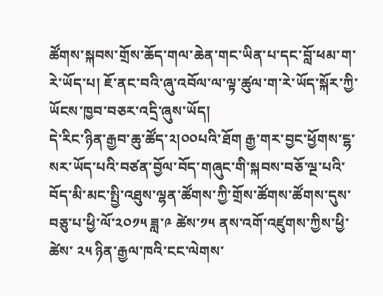ཚོགས་སྐབས་གྲོས་ཆོད་གལ་ཆེན་གང་ཡིན་པ་དང་བློ་ཕམ་ག་རེ་ཡོད་པ། ཇོ་ནང་བའི་ཞུ་འབོལ་ལ་ལྟ་ཚུལ་ག་རེ་ཡོད་སྐོར་ཀྱི་ཡོངས་ཁྱབ་བཅར་འདྲི་ཞུས་ཡོད།
དེ་རིང་ཉིན་རྒྱབ་ཆུ་ཚོད་༢།༠༠པའི་ཐོག རྒྱ་གར་བྱང་ཕྱོགས་ངྷ་སར་ཡོད་པའི་བཙན་བྱོལ་བོད་གཞུང་གི་སྐབས་བཅོ་ལྔ་པའི་བོད་མི་མང་སྤྱི་འཐུས་ལྷན་ཚོགས་ཀྱི་གྲོས་ཚོགས་ཚོགས་དུས་བཅུ་པ་ཕྱི་ལོ་༢༠༡༥ ཟླ་༩ ཚེས་༡༥ ནས་འགོ་འཛུགས་ཀྱིས་ཕྱི་ཚེས་ ༢༥ ཉིན་རྒྱལ་ཁའི་ངང་ལེགས་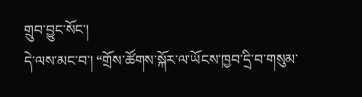གྲུབ་བྱུང་སོང་།
དེ་ལས་མང་བ་། “གྲོས་ཚོགས་སྐོར་ལ་ཡོངས་ཁྱབ་དྲི་བ་གསུམ་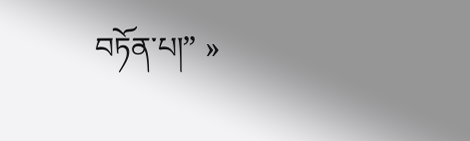བཏོན་པ།” »